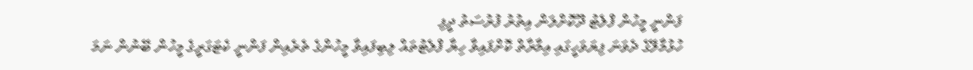ފަންނީ މީހުން ފްލެޓު ދޫކޮށްލަން އިތުރު ފުރުސަތު ދީފި
ހުޅުމާލޭގެ ދެވަނަ ފިޔަވަހީގައި އިމާރާތް ކޮށްފައިވާ ހިޔާ ފްލެޓުތައް ލިބިފައިވާ މީހުންގެ ތެރެއިން ފަންނީ ކެޓަގަރީގެ މީހުން ބޭނުން ނަމަ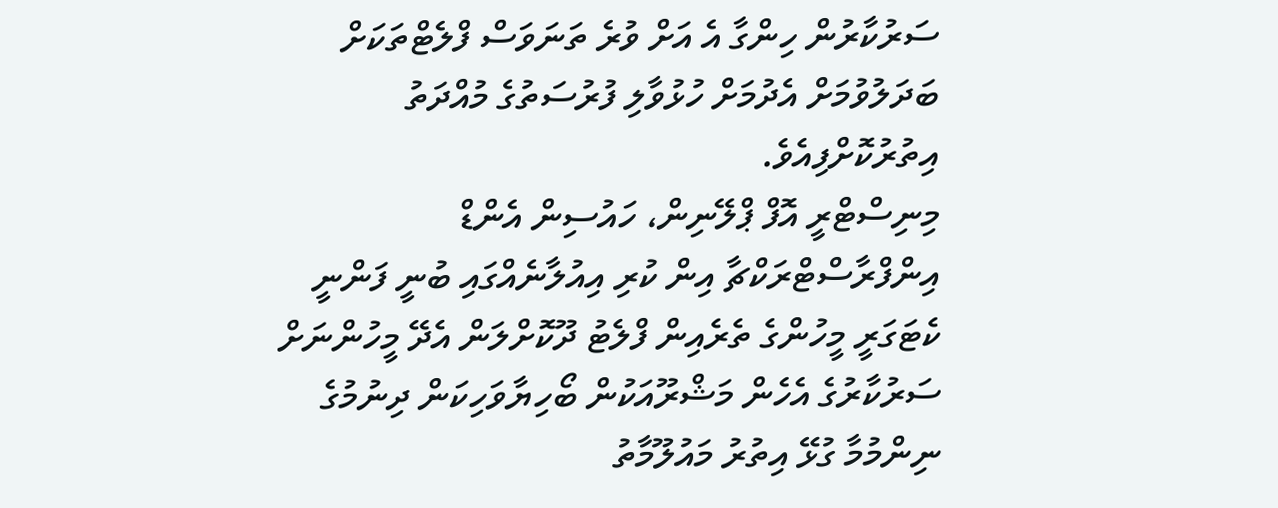ސަރުކާރުން ހިންގާ އެ އަށް ވުރެ ތަނަވަސް ފްލެޓްތަކަށް ބަދަލުވުމަށް އެދުމަށް ހުޅުވާލި ފުރުސަތުގެ މުއްދަތު އިތުރުކޮށްފިއެވެ.
މިނިސްޓްރީ އޮފް ޕްލޭނިން، ހައުސިން އެންޑް އިންފްރާސްޓްރަކްޗާ އިން ކުރި އިއުލާނެއްގައި ބުނީ ފަންނީ ކެޓަގަރީ މީހުންގެ ތެރެއިން ފްލެޓު ދޫކޮށްލަން އެދޭ މީހުންނަށް ސަރުކާރުގެ އެހެން މަޝްރޫއަކުން ބޯހިޔާވަހިކަން ދިނުމުގެ ނިންމުމާ ގުޅޭ އިތުރު މައުލޫމާތު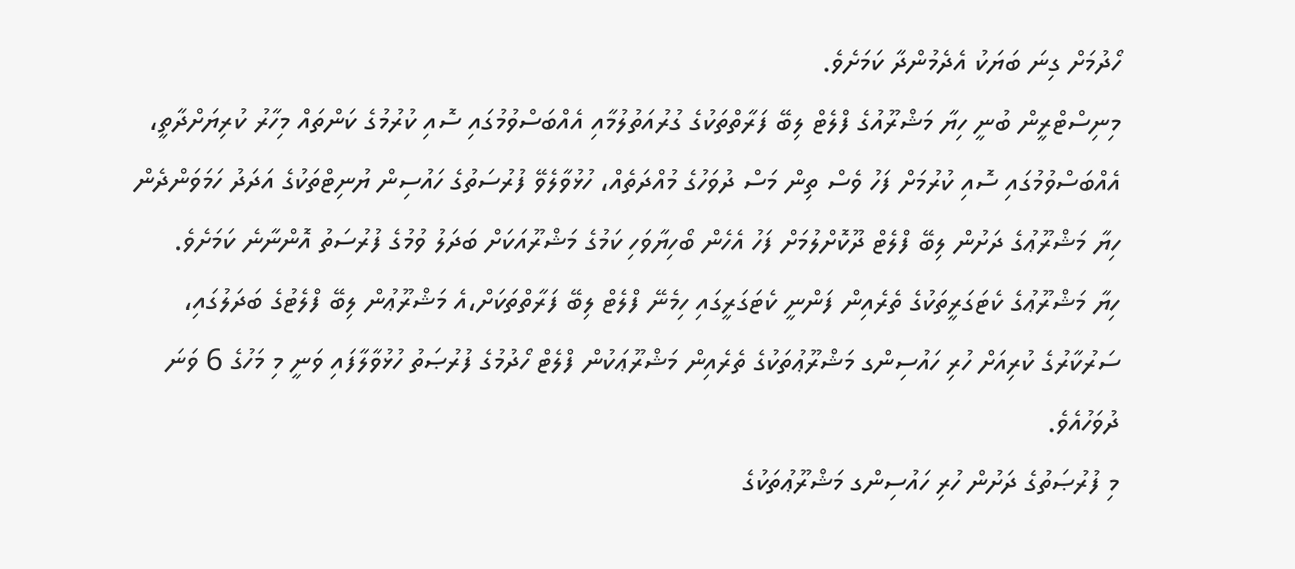ހޯދުމަށް ގިނަ ބަޔަކު އެދެމުންދާ ކަމަށެވެ.
މިނިސްޓްރީން ބުނީ ހިޔާ މަޝްރޫއުގެ ފްލެޓް ލިބޭ ފަރާތްތަކުގެ ގުރުއަތުލުމާއި އެއްބަސްވުމުގައި ސޮއި ކުރުމުގެ ކަންތައް މިހާރު ކުރިޔަށްދާތީ، އެއްބަސްވުމުގައި ސޮއި ކުރުމަށް ފަހު ވެސް ތިން މަސް ދުވަހުގެ މުއްދަތެއް، ހުޅުވާލެވޭ ފުރުސަތުގެ ހައުސިން ޔުނިޓްތަކުގެ އަދަދު ހަމަވަންދެން ހިޔާ މަޝްރޫޢުގެ ދަށުން ލިބޭ ފްލެޓް ދޫކޮށްލުމަށް ފަހު އެހެން ބޯހިޔާވަހި ކަމުގެ މަޝްރޫއަކަށް ބަދަލު ވުމުގެ ފުރުސަތު އޮންނާނެ ކަމަށެވެ.
ހިޔާ މަޝްރޫޢުގެ ކެޓަގަރީތަކުގެ ތެރެއިން ފަންނީ ކެޓަގަރީގައި ހިމެނޭ ފްލެޓް ލިބޭ ފަރާތްތަކަށް،އެ މަޝްރޫޢުން ލިބޭ ފްލެޓުގެ ބަދަލުގައި، ސަރުކާރުގެ ކުރިއަށް ހުރި ހައުސިންގ މަޝްރޫޢުތަކުގެ ތެރެއިން މަޝްރޫޢަކުން ފްލެޓް ހޯދުމުގެ ފުރުޞަތު ހުޅުވާލާފައި ވަނީ މި މަހުގެ 6 ވަނަ ދުވަހުއެވެ.
މި ފުރުޞަތުގެ ދަށުން ހުރި ހައުސިންގ މަޝްރޫޢުތަކުގެ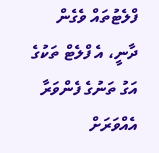ފްލެޓުތައް ވެގެން ދާނީ، އެ ފްލެޓް ތަކުގެ އަގު ތަނުގެ ފެންވަރާ އެއްވަރަށް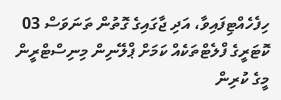ހިފެހެއްޓިފައިވާ، އަދި ޖާގައިގެ ގޮތުން ތަނަވަސް 03 ކޮޓަރީގެ ފްލެޓްތަކެއް ކަމަށް ޕްލޭނިން މިނިސްޓްރީން މީގެ ކުރިން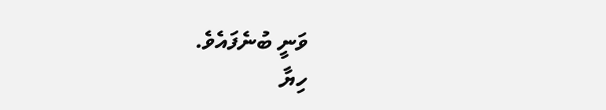ވަނީ ބުނެފައެވެ.
ހިޔާ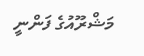މަޝްރޫއުގެ ފަންނީ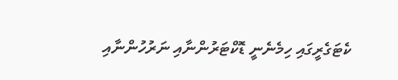ކެޓަގެރީގައި ހިމެނެނީ ޑޮކްޓަރުންނާއި ނަރުހުންނާއި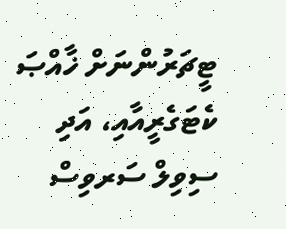ޓީޗަރުންނަށް ޚާއްޞަ ކެޓަގެރީއާއި، އަދި ސިވިލް ސަރވިސް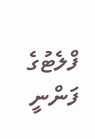ފްލެޓުގެ ފަންނީ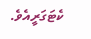ކެޓަގަރީއެވެ.